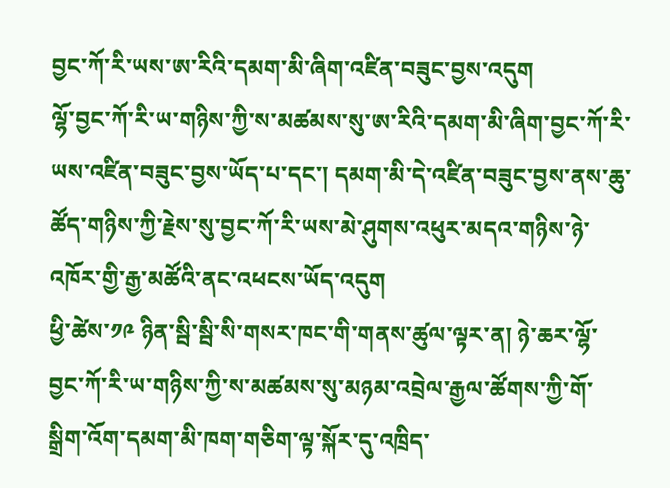བྱང་ཀོ་རི་ཡས་ཨ་རིའི་དམག་མི་ཞིག་འཛིན་བཟུང་བྱས་འདུག
ལྷོ་བྱང་ཀོ་རི་ཡ་གཉིས་ཀྱི་ས་མཚམས་སུ་ཨ་རིའི་དམག་མི་ཞིག་བྱང་ཀོ་རི་ཡས་འཛིན་བཟུང་བྱས་ཡོད་པ་དང་། དམག་མི་དེ་འཛིན་བཟུང་བྱས་ནས་ཆུ་ཚོད་གཉིས་ཀྱི་རྗེས་སུ་བྱང་ཀོ་རི་ཡས་མེ་ཤུགས་འཕུར་མདའ་གཉིས་ཉེ་འཁོར་གྱི་རྒྱ་མཚོའི་ནང་འཕངས་ཡོད་འདུག
ཕྱི་ཚེས་༡༩ ཉིན་སྦི་སྦི་སི་གསར་ཁང་གི་གནས་ཚུལ་ལྟར་ན། ཉེ་ཆར་ལྷོ་བྱང་ཀོ་རི་ཡ་གཉིས་ཀྱི་ས་མཚམས་སུ་མཉམ་འབྲེལ་རྒྱལ་ཚོགས་ཀྱི་གོ་སྒྲིག་འོག་དམག་མི་ཁག་གཅིག་ལྟ་སྐོར་དུ་འཁྲིད་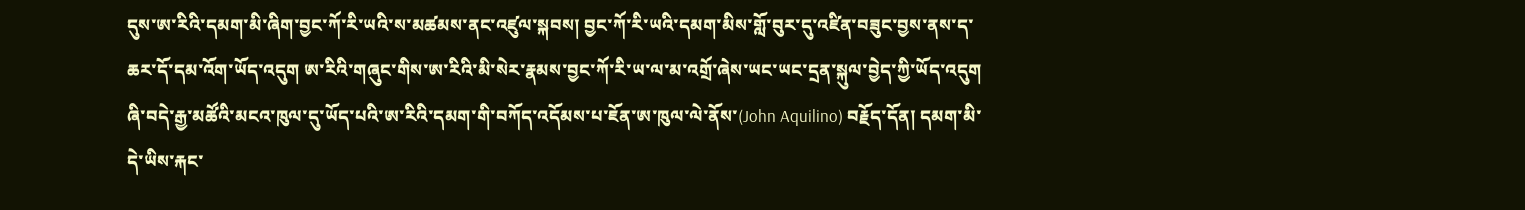དུས་ཨ་རིའི་དམག་མི་ཞིག་བྱང་ཀོ་རི་ཡའི་ས་མཚམས་ནང་འཛུལ་སྐབས། བྱང་ཀོ་རི་ཡའི་དམག་མིས་གློ་བུར་དུ་འཛིན་བཟུང་བྱས་ནས་ད་ཆར་དོ་དམ་འོག་ཡོད་འདུག ཨ་རིའི་གཞུང་གིས་ཨ་རིའི་མི་སེར་རྣམས་བྱང་ཀོ་རི་ཡ་ལ་མ་འགྲོ་ཞེས་ཡང་ཡང་དྲན་སྐུལ་བྱེད་ཀྱི་ཡོད་འདུག ཞི་བདེ་རྒྱ་མཚོའི་མངའ་ཁུལ་དུ་ཡོད་པའི་ཨ་རིའི་དམག་གི་བཀོད་འདོམས་པ་ཇོན་ཨ་ཁུལ་ལེ་ནོས་(John Aquilino) བརྗོད་དོན། དམག་མི་དེ་ཡིས་རྐང་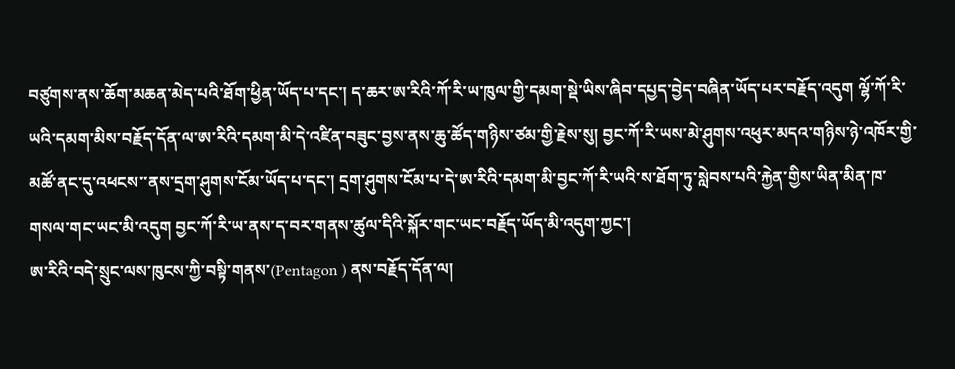བཙུགས་ནས་ཆོག་མཆན་མེད་པའི་ཐོག་ཕྱིན་ཡོད་པ་དང་། ད་ཆར་ཨ་རིའི་ཀོ་རི་ཡ་ཁུལ་གྱི་དམག་སྡེ་ཡིས་ཞིབ་དཔྱད་བྱེད་བཞིན་ཡོད་པར་བརྗོད་འདུག ལྷོ་ཀོ་རི་ཡའི་དམག་མིས་བརྗོད་དོན་ལ་ཨ་རིའི་དམག་མི་དེ་འཛིན་བཟུང་བྱས་ནས་ཆུ་ཚོད་གཉིས་ཙམ་གྱི་རྗེས་སུ། བྱང་ཀོ་རི་ཡས་མེ་ཤུགས་འཕུར་མདའ་གཉིས་ཉེ་འཁོར་གྱི་མཚོ་ནང་དུ་འཕངས་་ནས་དྲག་ཤུགས་ངོམ་ཡོད་པ་དང་། དྲག་ཤུགས་ངོམ་པ་དེ་ཨ་རིའི་དམག་མི་བྱང་ཀོ་རི་ཡའི་ས་ཐོག་ཏུ་སླེབས་པའི་རྐྱེན་གྱིས་ཡིན་མིན་ཁ་གསལ་གང་ཡང་མི་འདུག བྱང་ཀོ་རི་ཡ་ནས་ད་བར་གནས་ཚུལ་དིའི་སྐོར་གང་ཡང་བརྗོད་ཡོད་མི་འདུག་ཀྱང་།
ཨ་རིའི་བདེ་སྲུང་ལས་ཁུངས་ཀྱི་བསྟི་གནས་(Pentagon ) ནས་བརྗོད་དོན་ལ།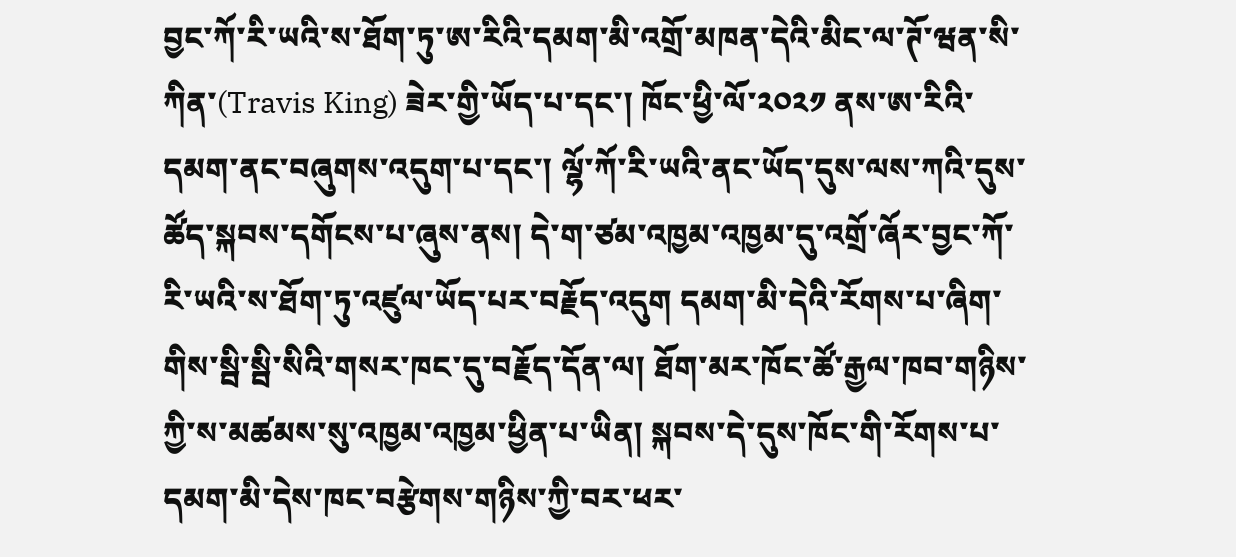བྱང་ཀོ་རི་ཡའི་ས་ཐོག་ཏུ་ཨ་རིའི་དམག་མི་འགྲོ་མཁན་དེའི་མིང་ལ་ཊོ་ཝན་སི་ཀིན་(Travis King) ཟེར་གྱི་ཡོད་པ་དང་། ཁོང་ཕྱི་ལོ་༢༠༢༡ ནས་ཨ་རིའི་དམག་ནང་བཞུགས་འདུག་པ་དང་། ལྷོ་ཀོ་རི་ཡའི་ནང་ཡོད་དུས་ལས་ཀའི་དུས་ཚོད་སྐབས་དགོངས་པ་ཞུས་ནས། དེ་ག་ཙམ་འཁྱམ་འཁྱམ་དུ་འགྲོ་ཞོར་བྱང་ཀོ་རི་ཡའི་ས་ཐོག་ཏུ་འཛུལ་ཡོད་པར་བརྗོད་འདུག དམག་མི་དེའི་རོགས་པ་ཞིག་གིས་སྦི་སྦི་སིའི་གསར་ཁང་དུ་བརྗོད་དོན་ལ། ཐོག་མར་ཁོང་ཚོ་རྒྱལ་ཁབ་གཉིས་ཀྱི་ས་མཚམས་སུ་འཁྱམ་འཁྱམ་ཕྱིན་པ་ཡིན། སྐབས་དེ་དུས་ཁོང་གི་རོགས་པ་དམག་མི་དེས་ཁང་བརྩེགས་གཉིས་ཀྱི་བར་ཕར་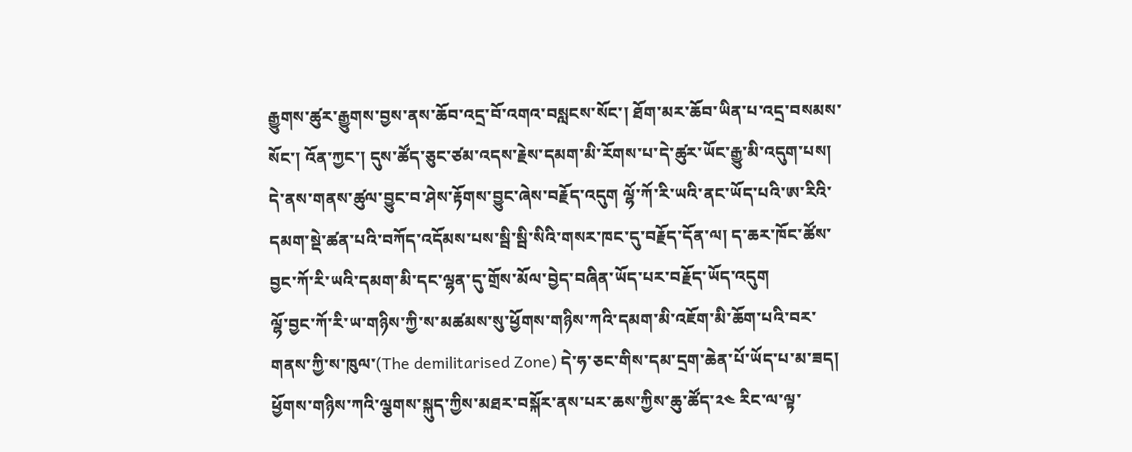རྒྱུགས་ཚུར་རྒྱུགས་བྱས་ནས་ཆོབ་འདྲ་བོ་འགའ་བསླངས་སོང་། ཐོག་མར་ཆོབ་ཡིན་པ་འདྲ་བསམས་སོང་། འོན་ཀྱང་། དུས་ཚོད་ཅུང་ཙམ་འདས་རྗེས་དམག་མི་རོགས་པ་དེ་ཚུར་ཡོང་རྒྱུ་མི་འདུག་པས། དེ་ནས་གནས་ཚུལ་བྱུང་བ་ཤེས་རྟོགས་བྱུང་ཞེས་བརྗོད་འདུག ལྷོ་ཀོ་རི་ཡའི་ནང་ཡོད་པའི་ཨ་རིའི་དམག་སྡེ་ཚན་པའི་བཀོད་འདོམས་པས་སྦི་སྦི་སིའི་གསར་ཁང་དུ་བརྗོད་དོན་ལ། ད་ཆར་ཁོང་ཚོས་བྱང་ཀོ་རི་ཡའི་དམག་མི་དང་ལྷན་དུ་གྲོས་མོལ་བྱེད་བཞིན་ཡོད་པར་བརྗོད་ཡོད་འདུག
ལྷོ་བྱང་ཀོ་རི་ཡ་གཉིས་ཀྱི་ས་མཚམས་སུ་ཕྱོགས་གཉིས་ཀའི་དམག་མི་འཇོག་མི་ཆོག་པའི་བར་གནས་ཀྱི་ས་ཁུལ་(The demilitarised Zone) དེ་ཧ་ཅང་གིས་དམ་དྲག་ཆེན་པོ་ཡོད་པ་མ་ཟད། ཕྱོགས་གཉིས་ཀའི་ལྕགས་སྐུད་ཀྱིས་མཐར་བསྐོར་ནས་པར་ཆས་ཀྱིས་ཆུ་ཚོད་༢༤ རིང་ལ་ལྟ་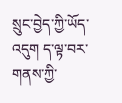སྲུང་བྱེད་ཀྱི་ཡོད་འདུག ད་ལྟ་བར་གནས་ཀྱི་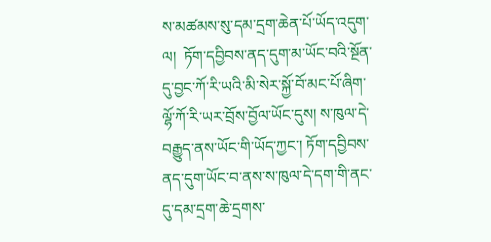ས་མཚམས་སུ་དམ་དྲག་ཆེན་པོ་ཡོད་འདུག་ལ།  ཏོག་དབྱིབས་ནད་དུག་མ་ཡོང་བའི་སྔོན་དུ་བྱང་ཀོ་རི་ཡའི་མི་སེར་སྐྱོ་བོ་མང་པོ་ཞིག་ལྷོ་ཀོ་རི་ཡར་བྲོས་བྱོལ་ཡོང་དུས། ས་ཁུལ་དེ་བརྒྱུད་ནས་ཡོང་གི་ཡོད་ཀྱང་། ཏོག་དབྱིབས་ནད་དུག་ཡོང་བ་ནས་ས་ཁུལ་དེ་དག་གི་ནང་དུ་དམ་དྲག་ཆེ་དྲགས་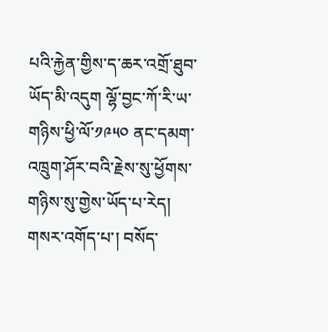པའི་རྐྱེན་གྱིས་ད་ཆར་འགྲོ་ཐུབ་ཡོད་མི་འདུག ལྷོ་བྱང་ཀོ་རི་ཡ་གཉིས་ཕྱི་ལོ་༡༩༥༠ ནང་དམག་འཁྲུག་ཤོར་བའི་རྗེས་སུ་ཕྱོགས་གཉིས་སུ་གྱེས་ཡོད་པ་རེད།
གསར་འགོད་པ་། བསོད་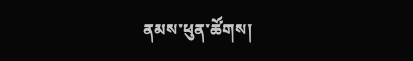ནམས་ཕུན་ཚོགས།